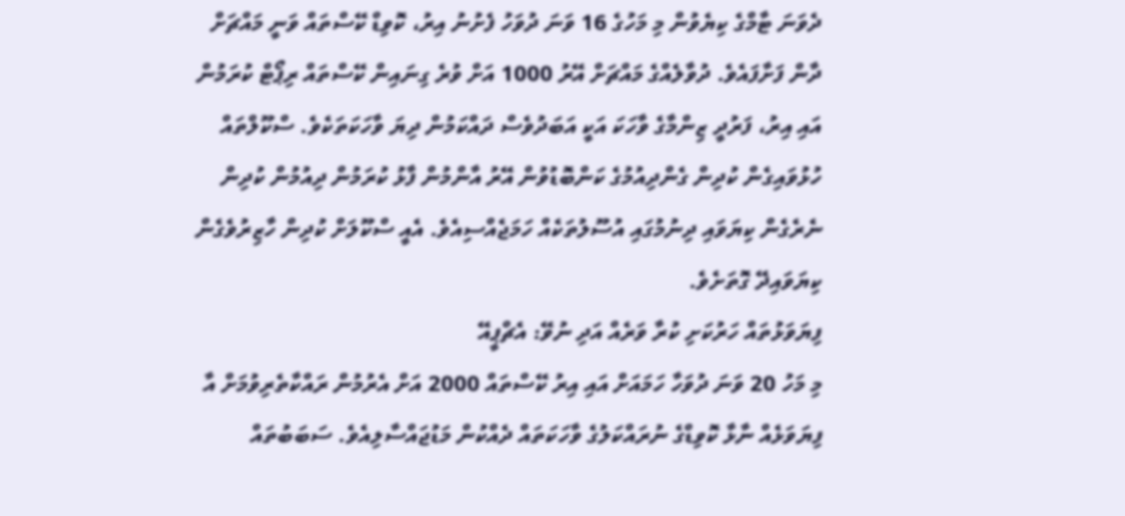ދެވަނަ ޓާމްގެ ކިޔެވުން މި މަހުގެ 16 ވަނަ ދުވަހު ފެށުނު އިރު، ކޮވިޑް ކޭސްތައް ވަނީ މައްޗަށް ދާން ފަށާފައެވެ. ދުވާލެއްގެ މައްޗަށް އޭރު 1000 އަށް ވުރެ ގިނައިން ކޭސްތައް ރިޕޯޓް ކުރަމުން އައި އިރު، ފަރުދީ ޒިންމާގެ ވާހަކަ އަކީ އަބަދުވެސް ދައްކަމުން ދިޔަ ވާހަކަތަކެވެ. ސްކޫލްތައް ހުޅުވައިގެން ކުދިން ގެންދިއުމުގެ ކަންބޮޑުވުން އޭރު އާންމުން ފާޅު ކުރަމުން ދިއުމުން ކުދިން ނެރެގެން ކިޔަވައި ދިނުމުގައި އުސޫލުތަކެއް ހަމަޖެއްސިއެވެ. އެއީ ސްކޫލަށް ކުދިން ހާޒިރުވެގެން ކިޔަވައިދޭ ގޮތަށެވެ.
ފިޔަވަޅުތައް ހަރުކަށި ކުރާ ވަރެއް އަދި ނުވޭ: އެޗްޕީއޭ
މި މަހު 20 ވަނަ ދުވަހާ ހަމައަށް އައި އިރު ކޭސްތައް 2000 އަށް އެރުމުން ރައްކާތެރިވުމަށް އާ ފިޔަވަޅެއް ނާޅާ ކޮވިޑްގެ ނުރައްކަލުގެ ވާހަކަތައް ދެއްކުން މަޑުޖައްސާލިއެވެ. ސަބަބުތައް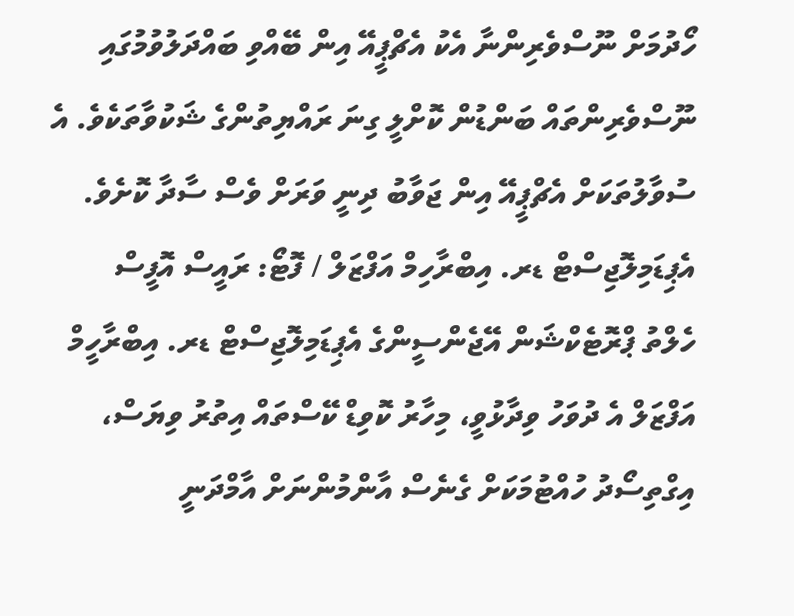ހޯދުމަށް ނޫސްވެރިންނާ އެކު އެޗްޕީއޭ އިން ބޭއްވި ބައްދަލުވުމުގައި ނޫސްވެރިންތައް ބަންޑުން ކޮށްލީ ގިނަ ރައްޔިތުންގެ ޝަކުވާތަކެވެ. އެ ސުވާލުތަކަށް އެޗްޕީއޭ އިން ޖަވާބު ދިނީ ވަރަށް ވެސް ސާދާ ކޮށެވެ.
އެޕިޑަމިލޮޖިސްޓް ޑރ. އިބްރާހިމް އަފްޒަލް / ފޮޓޯ: ރައީސް އޮފީސް
ހެލްތު ޕްރޮޓެކްޝަން އޭޖެންސީންގެ އެޕިޑަމިލޮޖިސްޓް ޑރ. އިބްރާހީމް އަފްޒަލް އެ ދުވަހު ވިދާޅުވީ، މިހާރު ކޮވިޑް ކޭސްތައް އިތުރު ވިޔަސް، އިގްތިސޯދު ހުއްޓުމަކަށް ގެނެސް އާންމުންނަށް އާމްދަނީ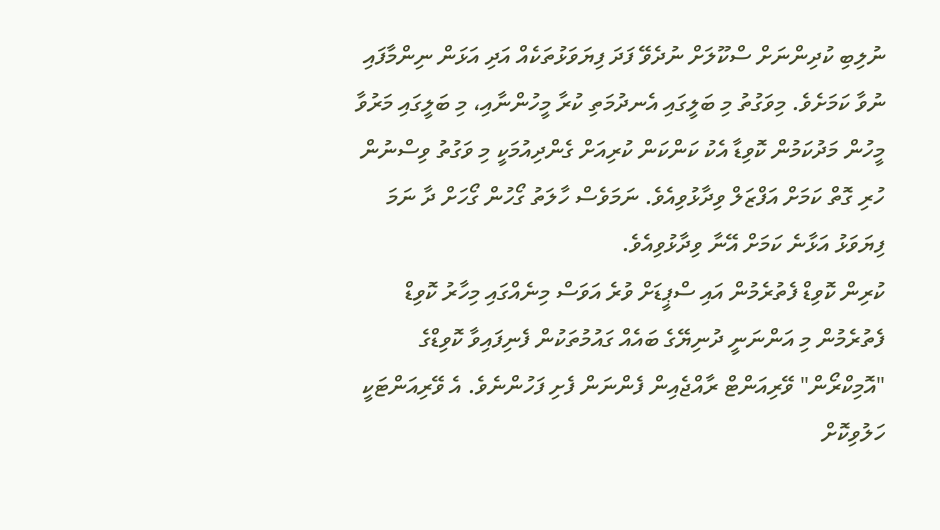ނުލިބި ކުދިންނަށް ސްކޫލަށް ނުދެވޭ ފަދަ ފިޔަވަޅުތަކެއް އަދި އަޅަން ނިންމާފައި ނުވާ ކަމަށެވެ. މިވަގުތު މި ބަލީގައި އެނދުމަތި ކުރާ މީހުންނާއި، މި ބަލީގައި މަރުވާ މީހުން މަދުކަމުން ކޮވިޑާ އެކު ކަންކަން ކުރިއަށް ގެންދިއުމަކީ މި ވަގުތު ވިސްނުން ހުރި ގޮތް ކަމަށް އަފްޒަލް ވިދާޅުވިއެވެ. ނަމަވެސް ހާލަތު ގޯހުން ގޯހަށް ދާ ނަމަ ފިޔަވަޅު އަޅާނެ ކަމަށް އޭނާ ވިދާޅުވިއެވެ.
ކުރިން ކޮވިޑް ފެތުރެމުން އައި ސްޕީޑަށް ވުރެ އަވަސް މިނެއްގައި މިހާރު ކޮވިޑް ފެތުރެމުން މި އަންނަނީ ދުނިޔޭގެ ބައެއް ގައުމުތަކުން ފެނިފައިވާ ކޮވިޑްގެ "އޮމިކްރޯން" ވޭރިއަންޓް ރާއްޖެއިން ފެންނަން ފެށި ފަހުންނެވެ. އެ ވޭރިއަންޓަކީ ހަލުވިކޮށް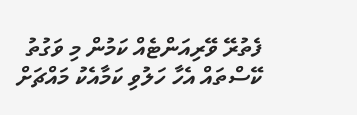ފެތުރޭ ވޭރިއަންޓެއް ކަމުން މި ވަގުތު ކޭސްތައް އެހާ ހަލުވި ކަމާއެކު މައްޗަށް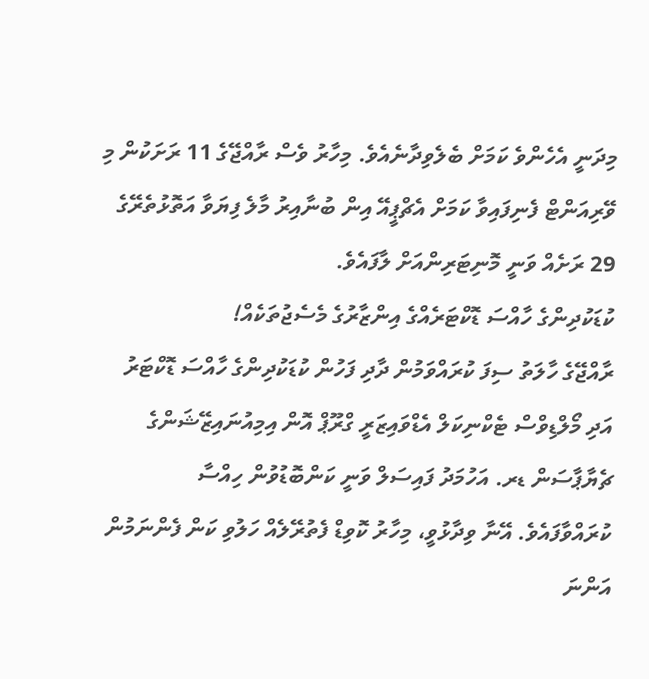މިދަނީ އެހެންވެ ކަމަށް ބެލެވިދާނެއެވެ. މިހާރު ވެސް ރާއްޖޭގެ 11 ރަށަކުން މި ވޭރިއަންޓް ފެނިފައިވާ ކަމަށް އެޗްޕީއޭ އިން ބުނާއިރު މާލެ ފިޔަވާ އަތޮޅުތެރޭގެ 29 ރަށެއް ވަނީ މޮނިޓަރިންއަށް ލާފައެވެ.
ކުޑަކުދިންގެ ހާއްސަ ޑޮކްޓަރެއްގެ އިންޒާރުގެ މެސެޖުތަކެއް!
ރާއްޖޭގެ ހާލަތު ސިފަ ކުރައްވަމުން ދާދި ފަހުން ކުޑަކުދިންގެ ހާއްސަ ޑޮކްޓަރު އަދި މޯލްޑިވްސް ޓެކްނިކަލް އެޑްވައިޒަރީ ގްރޫޕް އޮން އިމިއުނައިޒޭޝަންގެ ޗެޔާޕާސަން ޑރ. އަހުމަދު ފައިސަލް ވަނީ ކަންބޮޑުވުން ހިއްސާ ކުރައްވާފައެވެ. އޭނާ ވިދާޅުވީ، މިހާރު ކޮވިޑް ފެތުރޭލެއް ހަލުވި ކަން ފެންނަމުން އަންނަ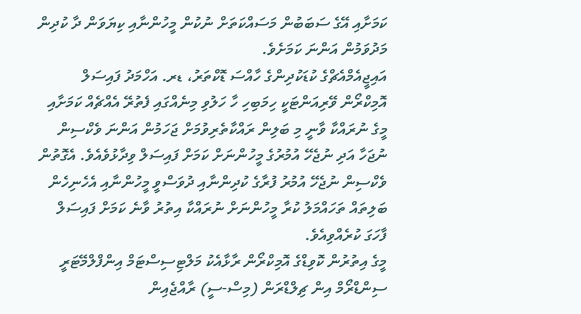ކަމަށާއި އޭގެ ސަބަބުން މަސައްކަތަށް ނުކުން މީހުންނާއި ކިޔަވަން ދާ ކުދިން މަދުވަމުން އަންނަ ކަމަށެވެ.
އައިޖީއެމްއެޗްގެ ކުޑަކުދިންގެ ހާއްސަ ޑޮކްތަރު، ޑރ. އަހްމަދު ފައިސަލް
އޮމިކްރޯން ވޭރިއަންޓަކީ ހިމަބިހި ހާ ހަލުވި މިނެއްގައި ފެތުރޭ އެއްޗެއް ކަމަށާއި މީގެ ނުރައްކާ ވާނީ މި ބަލިން ރައްކާތެރިވުމަށް ޖަހަމުން އަންނަ ވެކްސިން ނުޖަހާ އަދި ނުޖެހޭ އުމުރުގެ މީހުންނަށް ކަމަށް ފައިސަލް ވިދާޅުވެއެވެ. އެގޮތުން ވެކްސިން ނުޖެހޭ އުމުރު ފުރާގެ ކުދިންނާއި ދުވަސްވީ މީހުންނާއި އެހެނިހެން ބަލިތައް ތަހައްމަލު ކުރާ މީހުންނަށް ނުރައްކާ އިތުރު ވާނެ ކަމަށް ފައިސަލް ފާހަގަ ކުރެއްވިއެވެ.
މީގެ އިތުރުން ކޮވިޑްގެ އޮމިކްރޯން ރާޅާއެކު މަލްޓިސިސްޓަމް އިންފްލްމޭޓަރީ ސިންޑްރޯމް އިން ޗިލްޑްރަން (މިސް-ސީ) ރާއްޖެއިން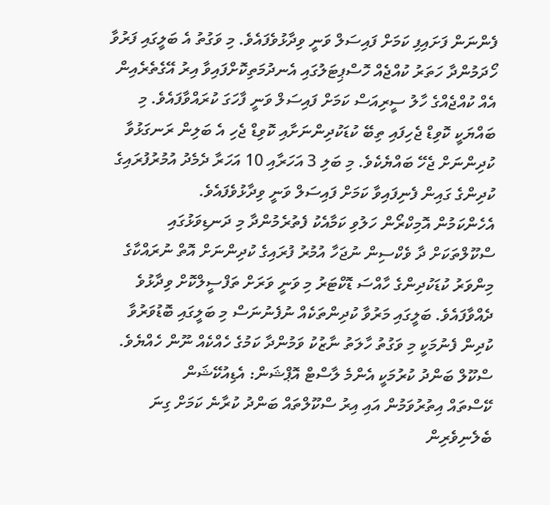ފެންނަން ފަށައިފި ކަމަށް ފައިސަލް ވަނީ ވިދާޅުވެފައެވެ. މި ވަގުތު އެ ބަލީގައި ފަރުވާ ހޯދަމުންދާ ހަތަރު ކުއްޖެއް ހޮސްޕިޓަލުގައި އެނދުމަތިކޮށްފައިވާ އިރު އޭގެތެރެއިން އެއް ކުއްޖެއްގެ ހާލު ސީރިއަސް ކަމަށް ފައިސަލް ވަނީ ފާހަގަ ކުރައްވާފައެވެ. މި ބައްޔަކީ ކޮވިޑް ޖެހިފައި ތިބޭ ކުޑަކުދިންނަށާއި ކޮވިޑް ޖެހި އެ ބަލިން ރަނގަޅުވާ ކުދިންނަށް ޖެހޭ ބައްޔެކެވެ. މި ބަލި 3 އަހަރާއި 10 އަހަރާ ދެމެދު އުމުރުފުރައިގެ ކުދިންގެ ގައިން ފެނިފައިވާ ކަމަށް ފައިސަލް ވަނީ ވިދާޅުވެފައެވެ.
އެހެންކަމުން އޮމިކްރޯން ހަލުވި ކަމާއެކު ފެތުރެމުންދާ މި ދަނޑިވަޅުގައި ސްކޫލްތަކަށް ދާ ވެކްސިން ނުޖަހާ އުމުރު ފުރައިގެ ކުދިންނަށް އޮތް ނުރައްކާގެ މިންވަރު ކުޑަކުދިންގެ ހާއްސަ ޑޮކްޓަރު މި ވަނީ ވަރަށް ތަފްސީލްކޮށް ވިދާޅުވެ ދެއްވާފައެވެ. ބަލީގައި މަރުވާ ކުދިންތަކެއް ނުފެނުނަސް މި ބަލީގައި ބޮޑުވަރުވާ ކުދިން ފެނުމަކީ މި ވަގުތު ހާލަތު ނާޒުކު ވަމުންދާ ކަމުގެ ހެއްކެއް ނޫން ހެއްޔެވެ.
ސްކޫލް ބަންދު ކުރުމަކީ އެންމެ ލާސްޓް އޮޕްޝަން: އެޑިއުކޭޝަން
ކޭސްތައް އިތުރުވަމުން އައި އިރު ސްކޫލްތައް ބަންދު ކުރާނެ ކަމަށް ގިނަ ބެލެނިވެރިން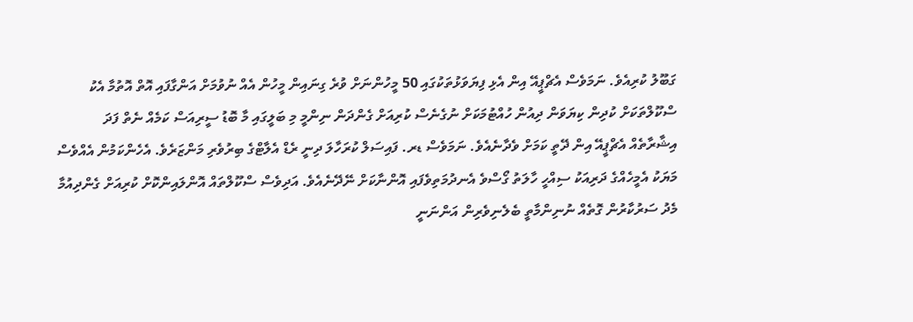ގަބޫލު ކުރިއެވެ. ނަމަވެސް އެޗްޕީއޭ އިން އެޅި ފިޔަވަޅުތަކުގައި 50 މީހުންނަށް ވުރެ ގިނައިން މީހުން އެއް ނުވުމަށް އަންގާފައި އޮތް އޮތުމާ އެކު ސްކޫލްތަކަށް ކުދިން ކިޔަވަން ދިއުން ހުއްޓުމަކަށް ނުގެނެސް ކުރިއަށް ގެންދަން ނިންމީ މި ބަލީގައި މާ ބޮޑު ސީރިއަސް ކަމެއް ނެތް ފަދަ އިޝާރާތެއް އެޗްޕީއޭ އިން ދޭތީ ކަމަށް ވެދާނެއެވެ. ނަމަވެސް ޑރ. ފައިސަލް ކުރަހާލަ ދިނީ ރެޑް އެލާޓްގެ ބިރުވެރި މަންޒަރެވެ. އެހެންކަމުން އެއްވެސް މަޔަކު އެމީހެއްގެ ދަރިއަކު ސިއްހީ ހާލަތު ގޯސްވެ އެނދުމަތިވެފައި އޮންނާކަށް ނޭދޭނެއެވެ. އަދިވެސް ސްކޫލްތައް އޮންލައިންކޮށް ކުރިއަށް ގެންދިއުމާ މެދު ސަރުކާރުން ގޮތެއް ނުނިންމާތީ ބެލެނިވެރިން އަންނަނީ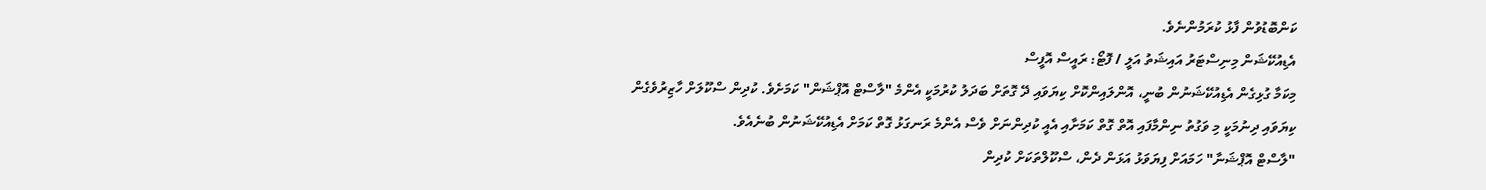ކަންބޮޑުވުން ފާޅު ކުރަމުންނެވެ.
އެޑިއުކޭޝަން މިނިސްޓަރު އައިޝަތު އަލީ / ފޮޓޯ: ރައީސް އޮފީސް
މިކަމާ ގުޅިގެން އެޑިއުކޭޝަނުން ބުނީ، އޮންލައިންކޮށް ކިޔަވައި ދޭ ގޮތަށް ބަދަލު ކުރުމަކީ އެންމެ "ލާސްޓް އޮޕްޝަން" ކަމަށެވެ. ކުދިން ސްކޫލަށް ހާޒިރުވެގެން ކިޔަވައި ދިނުމަކީ މި ވަގުތު ނިންމާފައި އޮތް ގޮތް ކަމަށާއި އެއީ ކުދިންނަށް ވެސް އެންމެ ރަނގަޅު ގޮތް ކަމަށް އެޑިއުކޭޝަނުން ބުނެއެވެ.
"ލާސްޓް އޮޕްޝަނާ" ހަމައަށް ފިޔަވަޅު އަޅަން ދެން، ސްކޫލްތަކަށް ކުދިން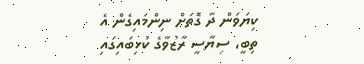ކިޔަވަން ދާ ގޮތަށް ނިންމައިގެން އެ ތިބީ، ސިޔާސީ ރާޒުވާގެ ކުޅިބައިގައި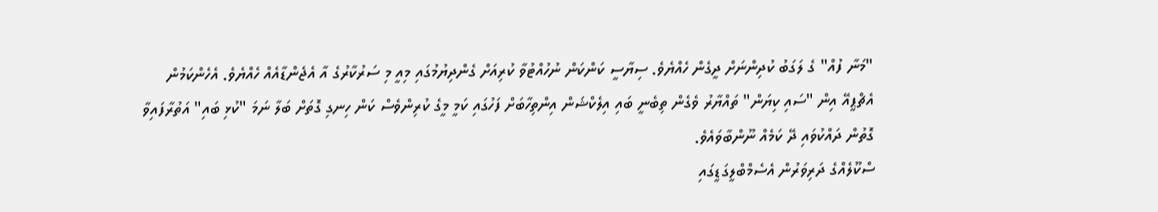"މަނާ ފުއް" ގެ ލަގަބު ކުދިންނަށް ދީގެން ހެއްޔެވެ. ސިޔާސީ ކަންކަން ނުހުއްޓުވާ ކުރިއަށް ގެންދިޔުމުގައި މިއީ މި ސަރުކާރުގެ އާ އެޖެންޑާއެއް ހެއްޔެވެ. އެހެންކަމުން އެޗްޕީއޭ އިން "ސައި ކިޔަން" ތައްޔާރު ވެގެން ތިބެނީ ބައި އިލެކްޝަން އިންތިހާބަށް ފަހުގައި ކަމީ މީގެ ކުރިންވެސް ކަން ހިނގި ގޮތަށް ބަލާ ނަމަ "ކުޅި ބައި" އަތުރާފައިވާ ގޮތުން ދައްކުވައި ދޭ ކަމެއް ނޫންބާވައެވެ.
ސްކޫލެއްގެ ދަރިވަރުން އެސެމްބްލީގަޑީގައި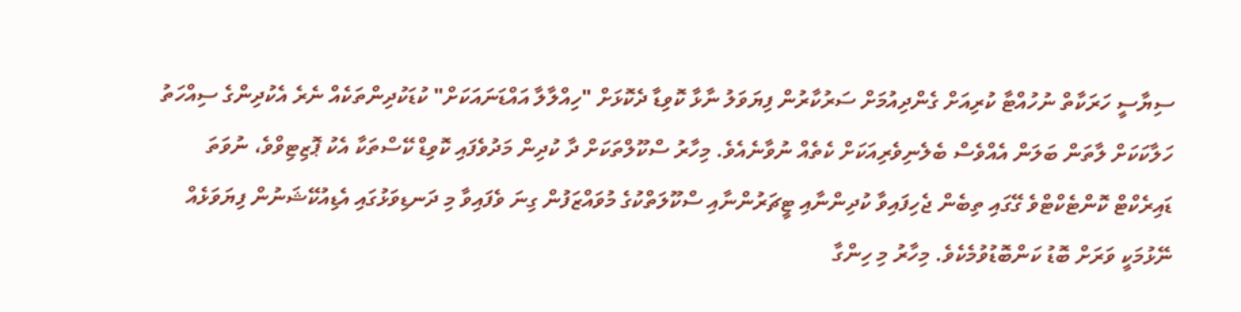ސިޔާސީ ހަރަކާތް ނުހުއްޓާ ކުރިއަށް ގެންދިއުމަށް ސަރުކާރުން ފިޔަވަލު ނާޅާ ކޮވިޑާ ދެކޮޅަށް "ހިއްލާލާ އައްޑަނައަކަށް" ކުޑަކުދިންތަކެއް ނެރެ އެކުދިންގެ ސިއްހަތު ހަލާކަކަށް ލާތަން ބަލަން އެއްވެސް ބެލެނިވެރިއަކަށް ކެތެއް ނުވާނެއެވެ. މިހާރު ސްކޫލްތަކަށް ދާ ކުދިން މަދުވެފައި ކޮވިޑް ކޭސްތަކާ އެކު ޕޮޒިޓިވްވެ، ނުވަތަ ޑައިރެކްޓް ކޮންޓެކްޓްވެ ގޭގައި ތިބެން ޖެހިފައިވާ ކުދިންނާއި ޓީޗަރުންނާއި ސްކޫލަތްކުގެ މުވައްޒަފުން ގިނަ ވެފައިވާ މި ދަނޑިވަޅުގައި އެޑިއުކޭޝަނުން ފިޔަވަޅެއް ނޭޅުމަކީ ވަރަށް ބޮޑު ކަންބޮޑުވުމެކެވެ. މިހާރު މި ހިންގާ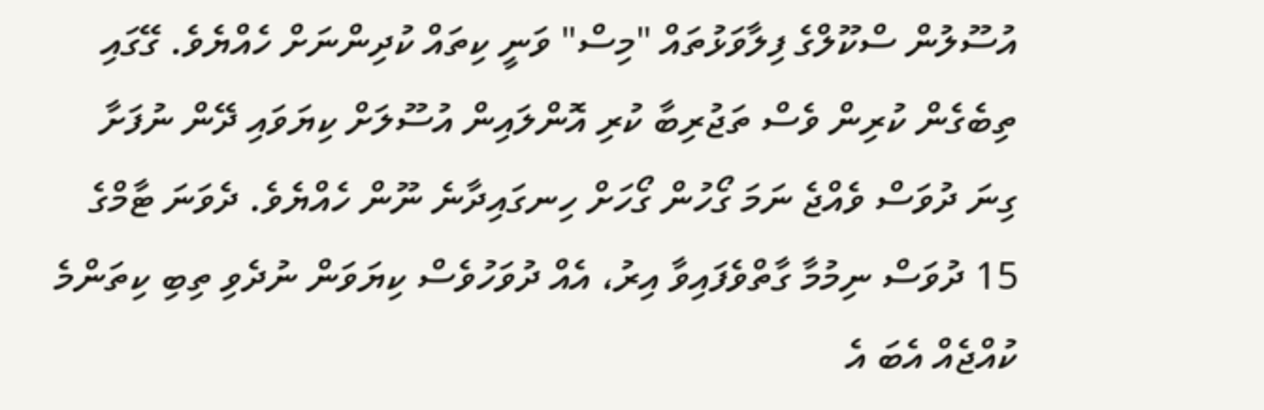އުސޫލުން ސްކޫލްގެ ފިލާވަޅުތައް "މިސް" ވަނީ ކިތައް ކުދިންނަށް ހެއްޔެވެ. ގޭގައި ތިބެގެން ކުރިން ވެސް ތަޖުރިބާ ކުރި އޮންލައިން އުސޫލަށް ކިޔަވައި ދޭން ނުފަށާ ގިނަ ދުވަސް ވެއްޖެ ނަމަ ގޯހުން ގޯހަށް ހިނގައިދާނެ ނޫން ހެއްޔެވެ. ދެވަނަ ޓާމްގެ 15 ދުވަސް ނިމުމާ ގާތްވެފައިވާ އިރު، އެއް ދުވަހުވެސް ކިޔަވަން ނުދެވި ތިބި ކިތަންމެ ކުއްޖެއް އެބަ އެ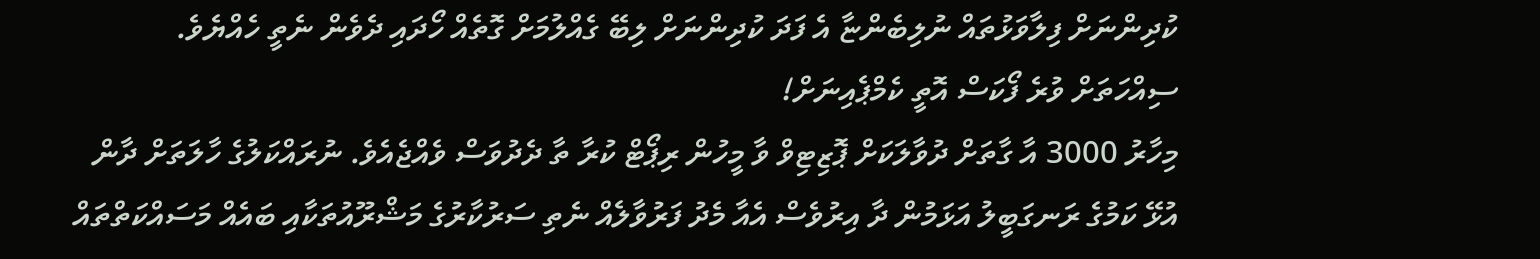ކުދިންނަށް ފިލާވަޅުތައް ނުލިބެންޏާ އެ ފަދަ ކުދިންނަށް ލިބޭ ގެއްލުމަށް ގޮތެއް ހޯދައި ދެވެން ނެތީ ހެއްޔެވެ.
ސިއްހަތަށް ވުރެ ފޯކަސް އޮތީ ކެމްޕެއިނަށް!
މިހާރު 3000 އާ ގާތަށް ދުވާލަކަށް ޕޮޒިޓިވް ވާ މީހުން ރިޕޯޓް ކުރާ ތާ ދެދުވަސް ވެއްޖެއެވެ. ނުރައްކަލުގެ ހާލަތަށް ދާން އުޅޭ ކަމުގެ ރަނގަބީލު އަޅަމުން ދާ އިރުވެސް އެއާ މެދު ފަރުވާލެއް ނެތި ސަރުކާރުގެ މަޝްރޫއުތަކާއި ބައެއް މަސައްކަތްތައް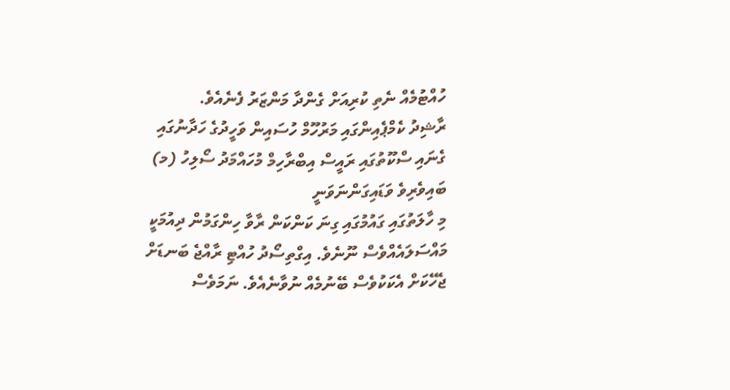ހުއްޓުމެއް ނެތި ކުރިއަށް ގެންދާ މަންޒަރު ފެނެއެވެ.
ރާޝިދު ކެމްޕެއިންގައި މަރުހޫމް ހުސައިން ވަހީދުގެ ހަދާނުގައި ގެނައި ސްކޫތުގައި ރައީސް އިބްރާހިމް މުހައްމަދު ސޯލިހު (މ) ބައިވެރިވެ ވަޑައިގަންނަވަނީ
މި ހާލަތުގައި ގައުމުގައި ގިނަ ކަންކަން ރާވާ ހިންގަމުން ދިއުމަކީ މައްސަލައެއްވެސް ނޫނެވެ. އިގްތިސޯދު ހުއްޓި ރާއްޖެ ބަނޑަށް ޖެހޭކަށް އެކަކުވެސް ބޭނުމެއް ނުވާނެއެވެ. ނަމަވެސް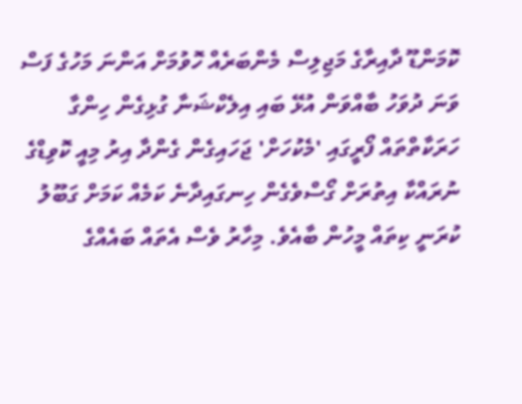ކޮމަންޑޫ ދާއިރާގެ މަޖިލިސް މެންބަރެއް ހޮވުމަށް އަންނަ މަހުގެ ފަސް ވަނަ ދުވަހު ބާއްވަން އުޅޭ ބައި އިލެކްޝަނާ ގުޅިގެން ހިންގާ ހަރަކާތްތައް ފޯރީގައި 'މެކުހަށް' ޖަހައިގެން ގެންދާ އިރު މިއީ ކޮވިޑްގެ ނުރައްކާ އިތުރަށް ގޯސްވެގެން ހިނގައިދާނެ ކަމެއް ކަމަށް ގަބޫލު ކުރަނީ ކިތައް މީހުން ބާއެވެ. މިހާރު ވެސް އެތައް ބައެއްގެ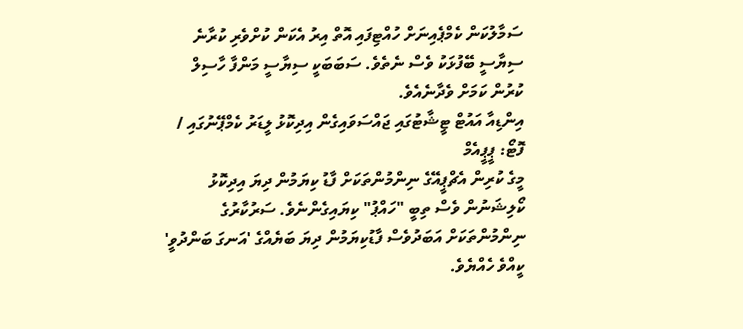ސަމާލުކަން ކެމްޕެއިނަށް ހުއްޓިފައި އޮތް އިރު އެކަން ކުށްވެރި ކުރާނެ ސިޔާސީ ބޭފުޅަކު ވެސް ނެތެވެ. ސަބަބަކީ ސިޔާސީ މަންފާ ހާސިލް ކުރުން ކަމަށް ވެދާނެއެވެ.
އިންޑިއާ އައުޓް ޓީޝާޓުގައި ޖައްސަވައިގެން އިދިކޮޅު ލީޑަރު ކެމްޕޭނުގައި / ފޮޓޯ: ޕީޕީއެމް
މީގެ ކުރިން އެޗްޕީއޭގެ ނިންމުންތަކަށް ފާޑު ކިޔަމުން ދިޔަ އިދިކޮޅު ކޯލިޝަނުން ވެސް ތިބީ "ހައްޕު" ކިޔައިގެންނެވެ. ސަރުކާރުގެ ނިންމުންތަކަށް އަބަދުވެސް ފާޑުކިޔަމުން ދިޔަ ބަޔެއްގެ 'އަނގަ ބަންދުވީ' ކީއްވެ ހެއްޔެވެ.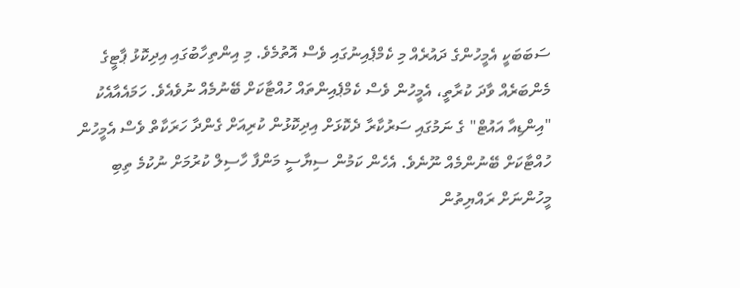ސަބަބަކީ އެމީހުންގެ ދައުރެއް މި ކެމްޕެއިނުގައި ވެސް އޮތުމެވެ. މި އިންތިހާބުގައި އިދިކޮޅު ޕާޓީގެ މެންބަރެއް ވާދަ ކުރާތީ، އެމީހުން ވެސް ކެމްޕެއިންތައް ހުއްޓާކަށް ބޭނުމެއް ނުވެއެވެ. ހަމައެއާއެކު "އިންޑިއާ އައުޓް" ގެ ނަމުގައި ސަރުކާރާ ދެކޮޅަށް އިދިކޮޅުން ކުރިއަށް ގެންދާ ހަރަކާތް ވެސް އެމީހުން ހުއްޓާކަށް ބޭނުންމެއް ނޫނެވެ. އެހެން ކަމުން ސިޔާސީ މަންފާ ހާސިލް ކުރުމަށް ނުކުމެ ތިބި މީހުންނަށް ރައްޔިތުން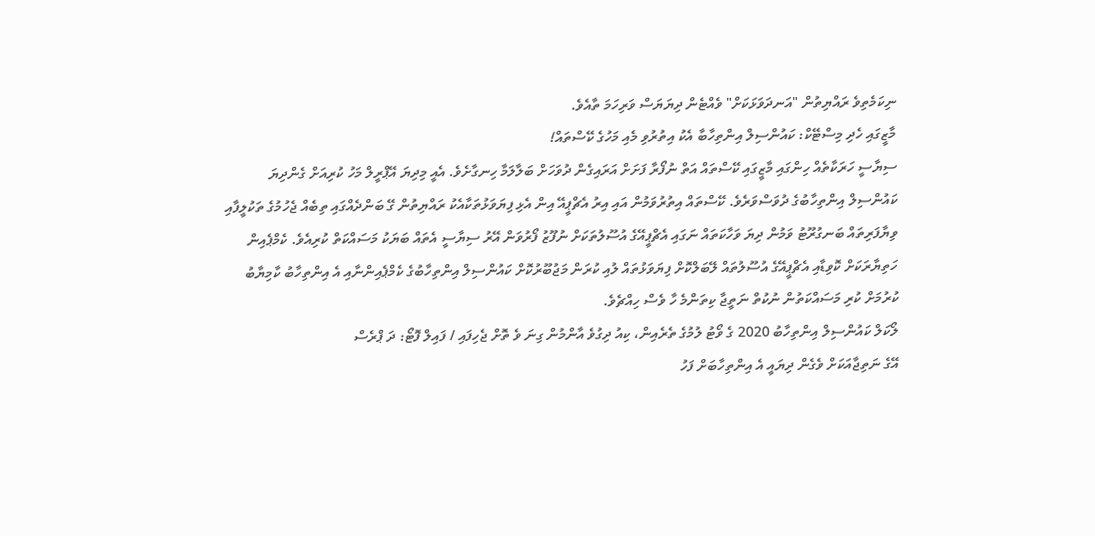ނިކަމެތިވެ ރައްޔިތުން "އަނދަވަޅަކަށް" ވެއްޓެން ދިޔަޔަސް ވަރިހަމަ ތާއެވެ.
މާޒީގައި ހެދި މިސްޓޭކް: ކައުންސިލް އިންތިހާބާ އެކު އިތުރުވި މެއި މަހުގެ ކޭސްތައް!
ސިޔާސީ ހަރަކާތެއް ހިންގައި މާޒީގައި ކޭސްތައް އަތް ނުފޯރާ ފަށަށް އަރައިގެން ދުވަހަށް ބަލާލަމާ ހިނގާށެވެ. އެއީ މިދިޔަ އޭޕްރީލް މަހު ކުރިއަށް ގެންދިޔަ ކައުންސިލް އިންތިހާބުގެ ދުވަސްވަރެވެ. ކޭސްތައް އިތުރުވަމުން އައި އިރު އެޗްޕީއޭ އިން އެޅި ފިޔަވަޅުތަކާއެކު ރައްޔިތުން ގޭ ބަންދެއްގައި ތިބެއް ޖެހުމުގެ ތަކުލީފާއި ވިޔާފަރިތައް ބަނގުރޫޓު ވަމުން ދިޔަ ވަހާކަތައް ނަގައި އެޗްޕީއޭގެ އުސޫލުތަކަށް ނުފޫޒު ފޯރުވަން އޭރު ސިޔާސީ އެތައް ބަޔަކު މަސައްކަތް ކުރިއެވެ. ކެމްޕެއިން ހަތިޔާރަކަށް ކޮވިޑާއި އެޗްޕީއޭގެ އުސޫލުތައް ލޭބަލްކޮށް ފިޔަވަޅުތައް ލުއި ކުރަން މަޖުބޫރުކޮށް ކައުންސިލް އިންތިހާބުގެ ކެމްޕެއިންނާއި އެ އިންތިހާބު ކާމިޔާބު ކުރުމަށް ކުރި މަސައްކަތުން ނުކުތް ނަތީޖާ ކިތަންމެ ހާ ވެސް ހިއްޗެވެ.
ލޯކަލް ކައުންސިލް އިންތިހާބު 2020 ގެ ވޯޓު ލުމުގެ ތެރެއިން، ކިއު ދިގުވެ އާންމުން ގިނަ ވެ ތޮށް ޖެހިފައި / ފައިލް ފޮޓޯ: ދަ ޕްރެސް
އޭގެ ނަތިޖާއަކަށް ވެގެން ދިޔައީ އެ އިންތިހާބަށް ފަހު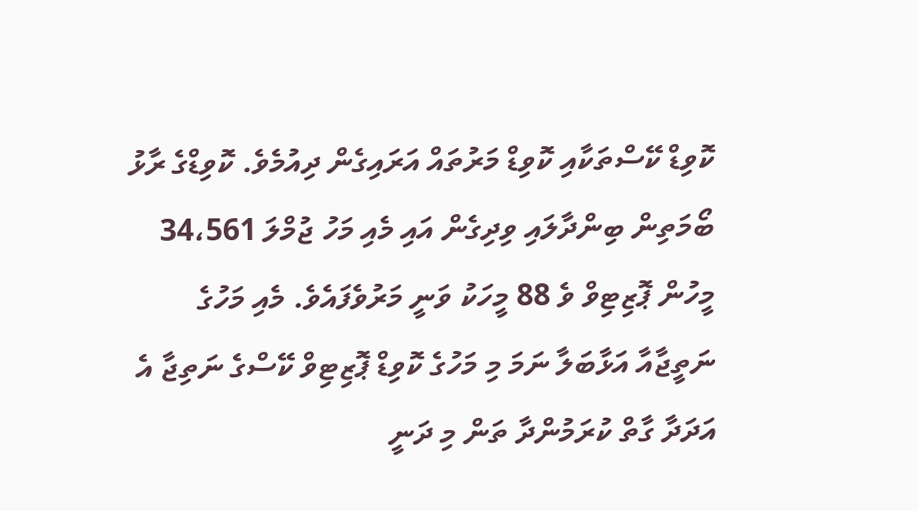ކޮވިޑް ކޭސްތަކާއި ކޮވިޑް މަރުތައް އަރައިގެން ދިއުމެވެ. ކޮވިޑްގެ ރާޅު ބޯމަތިން ބިންދާލައި ވިދިގެން އައި މެއި މަހު ޖުމްލަ 34،561 މީހުން ޕޮޒިޓިވް ވެ 88 މީހަކު ވަނީ މަރުވެފައެވެ. މެއި މަހުގެ ނަތީޖާއާ އަޅާބަލާ ނަމަ މި މަހުގެ ކޮވިޑް ޕޮޒިޓިވް ކޭސްގެ ނަތިޖާ އެ އަދަދާ ގާތް ކުރަމުންދާ ތަން މި ދަނީ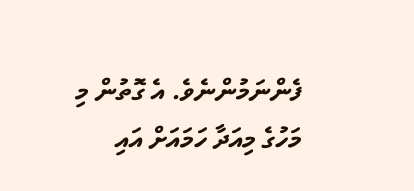ފެންނަމުންނެވެ. އެ ގޮތުން މި މަހުގެ މިއަދާ ހަމައަށް އައި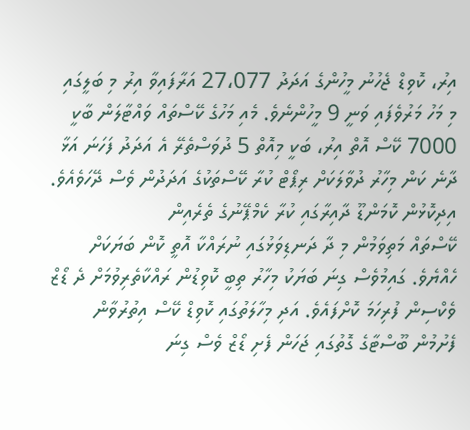އިރު، ކޮވިޑް ޖެހުނު މީހުންގެ އަދަދު 27،077 އަރާފައިވާ އިރު މި ބަލީގައި މި މަހު މަރުވެފައި ވަނީ 9 މީހުންނެވެ. މެއި މަހުގެ ކޭސްތައް ވައްޓާލަން ބާކީ 7000 ކޭސް އޮތް އިރު، ބަކީ މިއޮތް 5 ދުވަސްތެރޭ އެ އަދަދު ފަހަނަ އަޅާ ދާނެ ކަން މިހާރު ދުވާލަކަށް ރިޕޯޓް ކުރާ ކޭސްތަކުގެ އަދަދުން ވެސް ދޭހަވެއެވެ.
އިދިކޮޅުން ކޮމަންޑޫ ދާއިރާގައި ކުރާ ކެމްޕޭނުގެ ތެރެއިން
ކޭސްތައް މަތިވަމުން މި ދާ ދަނޑިވަޅުގައި ނުރައްކާ އޮތީ ކޮން ބަޔަކަށް ހެއްޔެވެ. ގައިމުވެސް ގިނަ ބަޔަކު މިހާރު ތިބީ ކޮވިޑުން ރައްކާތެރިވުމަށް ދެ ޑޯޒް ވެކްސިން ފުރިހަމަ ކޮށްފައެވެ. އަދި މިހާލަތުގައި ކޮވިޑް ކޭސް އިތުރުވާން ފެށުމުން ބޫސްޓާގެ ގޮތުގައި ޖަހަން ފެށި ޑޯޒް ވެސް ގިނަ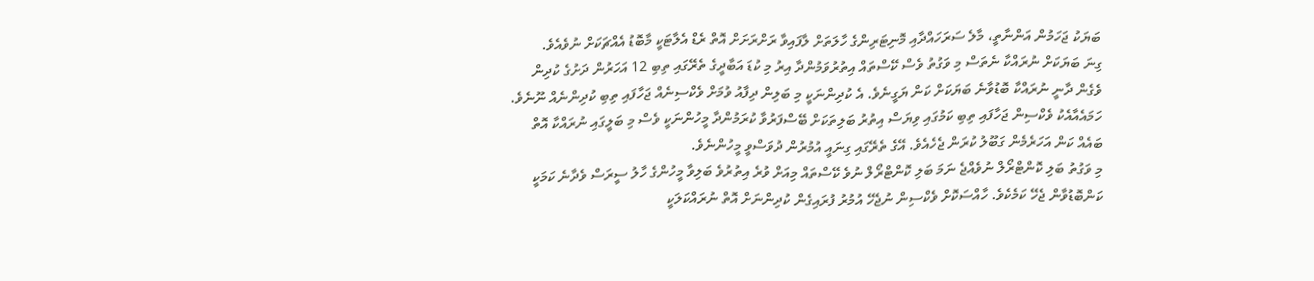ބަޔަކު ޖަހަމުން އަންނާތީ، މާލެ ސަރަހައްދާއި މޮނިޓަރިންގެ ހާލަތަށް ލާފައިވާ ރަށްރަށަށް އޮތް ރެޑް އެލާޓަކީ މާބޮޑު އެއްޗަކަށް ނުވެއެވެ.
ގިނަ ބަޔަކަށް ނުރައްކާ ނެތަސް މި ވަގުތު ވެސް ކޭސްތައް އިތުރުވަމުންދާ އިރު މި ކުޑަ އަބާދީގެ ތެރޭގައި ތިބި 12 އަހަރުން ދަށުގެ ކުދިން ވެގެން ދާނީ ނުރައްކާ ބޮޑުވާނެ ބަޔަކަށް ކަން ޔަގީނެވެ. އެ ކުދިންނަކީ މި ބަލިން ދިފާއު ވުމަށް ވެކްސިނެއް ޖަހާފައި ތިބި ކުދިންނެއް ނޫނެވެ. ހަމައެއާއެކު ވެކްސިން ޖަހާފައި ތިބި ކަމުގައި ވިޔަސް އިތުރު ބަލިތަކަށް ބޭސްފަރުވާ ކުރަމުންދާ މީހުންނަކީ ވެސް މި ބަލީގައި ނުރައްކާ އޮތް ބައެއް ކަން އަހަރެމެން ގަބޫލު ކުރަން ޖެހެއެވެ. އޭގެ ތެރޭގައި ގިނައީ އުމުރުން ދުވަސްވީ މީހުންނެވެ.
މި ވަގުތު ބަލި ކޮންޓްރޯލް ނުވެއްޖެ ނަމަ ބަލި ކޮންޓްރޯލް ނުވެ ކޭސްތައް މިއަށް ވުރެ އިތުރުވެ ބަލިވާ މީހުންގެ ހާލު ސީރަސް ވެދާނެ ކަމަކީ ކަންބޮޑުވާން ޖެހޭ ކަމެކެވެ. ހާއްސަކޮށް ވެކްސިން ނުޖެހޭ އުމުރު ފުރައިގެން ކުދިންނަށް އޮތް ނުރައްކަލަކީ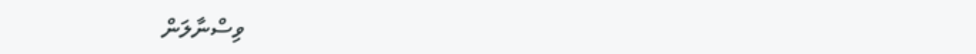ވިސްނާލަން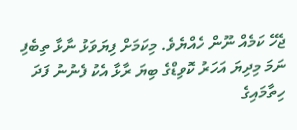ޖެހޭ ކަމެއް ނޫން ހެއްޔެވެ. މިކަމަށް ފިޔަވަޅު ނާޅާ ތިބެފި ނަމަ މިދިޔަ އަހަރު ކޮވިޑްގެ ބިޔަ ރާޅާ އެކު ފެނުނު ފަދަ ހިތާމައިގެ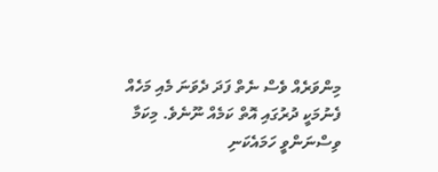މިންވަރެއް ވެސް ނެތް ފަދަ ދެވަނަ މެއި މަހެއް ފެނުމަކީ ދުރުގައި އޮތް ކަމެއް ނޫނެވެ. މިކަމާ ވިސްނަންވީ ހަމައެކަނި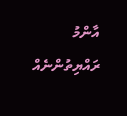އާންމު ރައްޔިތުންނެއް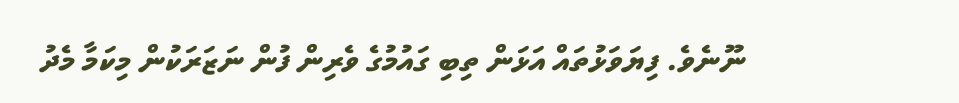ނޫނެވެ. ފިޔަވަޅުތައް އަޅަން ތިބި ގައުމުގެ ވެރިން ފުން ނަޒަރަކުން މިކަމާ މެދު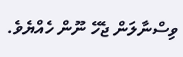ވިސްނާލަން ޖެހޭ ނޫން ހެއްޔެވެ.